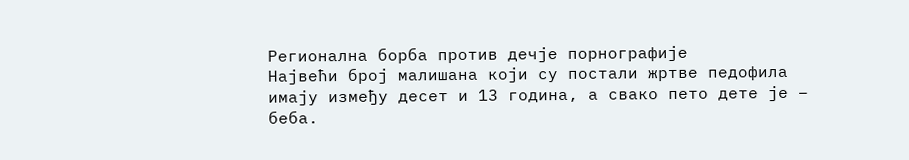Регионална борба против дечје порнографије
Највећи број малишана који су постали жртве педофила имају између десет и 13 година, а свако пето дете је – беба.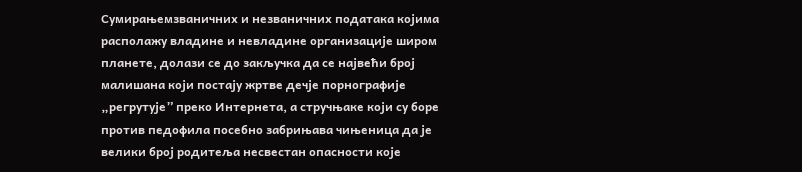Сумирањемзваничних и незваничних података којима располажу владине и невладине организације широм планете, долази се до закључка да се највећи број малишана који постају жртве дечје порнографије „регрутује” преко Интернета, а стручњаке који су боре против педофила посебно забрињава чињеница да је велики број родитеља несвестан опасности које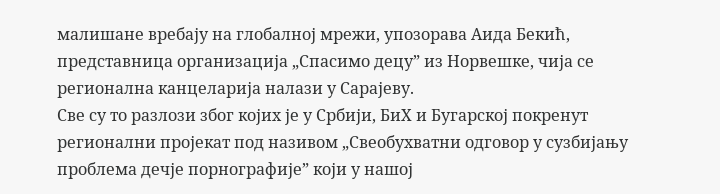малишане вребају на глобалној мрежи, упозорава Аида Бекић, представница организација „Спасимо децу” из Норвешке, чија се регионална канцеларија налази у Сарајеву.
Све су то разлози због којих је у Србији, БиХ и Бугарској покренут регионални пројекат под називом „Свеобухватни одговор у сузбијању проблема дечје порнографије” који у нашој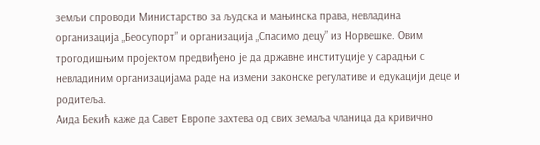земљи спроводи Министарство за људска и мањинска права, невладина организација „Беосупорт” и организација „Спасимо децу” из Норвешке. Овим трогодишњим пројектом предвиђено је да државне институције у сарадњи с невладиним организацијама раде на измени законске регулативе и едукацији деце и родитеља.
Аида Бекић каже да Савет Европе захтева од свих земаља чланица да кривично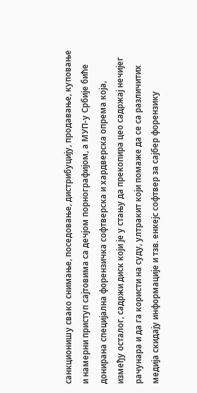санкционишу свако снимање, поседовање, дистрибуцију, продавање, куповање и намерни приступ сајтовима са дечјом порнографијом, а МУП-у Србије биће донирана специјална форензичка софтверска и хардверска опрема која, између осталог, садржи диск који је у стању да прекопира цео садржај нечијег рачунара и да га користи на суду, ултракит који помаже да се са различитих медија скидају информације и тзв. енкејс софтвер за сајбер форензику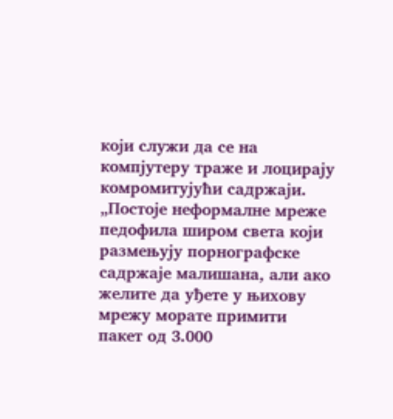који служи да се на компјутеру траже и лоцирају комромитујући садржаји.
„Постоје неформалне мреже педофила широм света који размењују порнографске садржаје малишана, али ако желите да уђете у њихову мрежу морате примити пакет од 3.000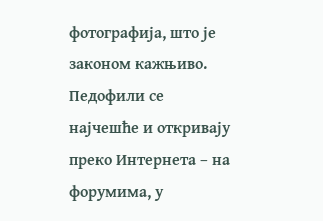фотографија, што је законом кажњиво. Педофили се најчешће и откривају преко Интернета – на форумима, у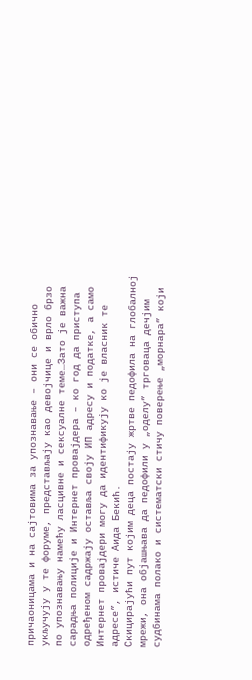причаоницама и на сајтовима за упознавање – они се обично укључују у те форуме, представљају као девојчице и врло брзо по упознавању намећу ласцивне и сексуалне теме…Зато је важна сарадња полиције и Интернет провајдера – ко год да приступа одређеном садржају оставља своју ИП адресу и податке, а само Интернет провајдери могу да идентификују ко је власник те адресе”, истиче Аида Бекић.
Скицирајући пут којим деца постају жртве педофила на глобалној мрежи, она објашњава да педофили у „оделу” трговаца дечјим судбинама полако и систематски стичу поверење „морнара” који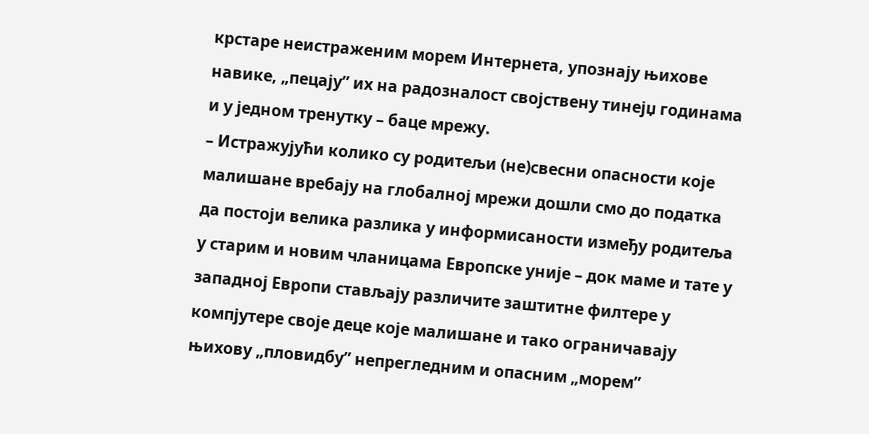крстаре неистраженим морем Интернета, упознају њихове навике, „пецају” их на радозналост својствену тинејџ годинама и у једном тренутку – баце мрежу.
– Истражујући колико су родитељи (не)свесни опасности које малишане вребају на глобалној мрежи дошли смо до податка да постоји велика разлика у информисаности између родитеља у старим и новим чланицама Европске уније – док маме и тате у западној Европи стављају различите заштитне филтере у компјутере своје деце које малишане и тако ограничавају њихову „пловидбу” непрегледним и опасним „морем”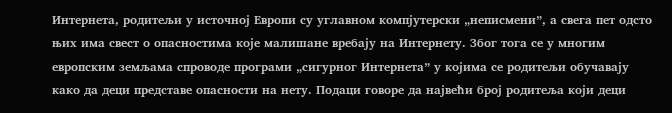Интернета, родитељи у источној Европи су углавном компјутерски „неписмени”, а свега пет одсто њих има свест о опасностима које малишане вребају на Интернету. Због тога се у многим европским земљама спроводе програми „сигурног Интернета” у којима се родитељи обучавају како да деци представе опасности на нету. Подаци говоре да највећи број родитеља који деци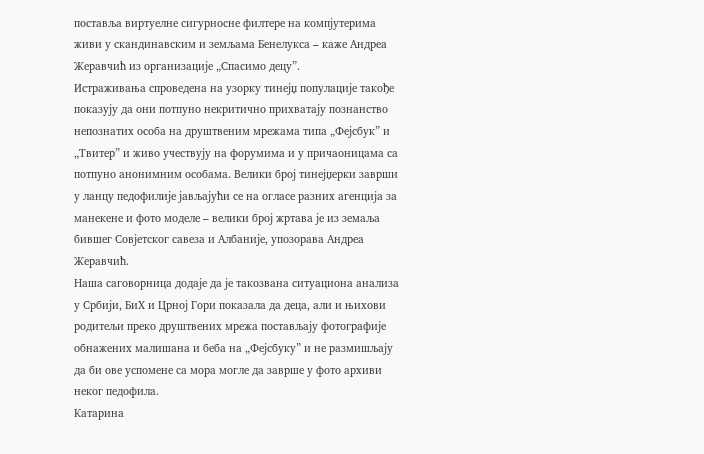поставља виртуелне сигурносне филтере на компјутерима живи у скандинавским и земљама Бенелукса – каже Андреа Жеравчић из организације „Спасимо децу”.
Истраживања спроведена на узорку тинејџ популације такође показују да они потпуно некритично прихватају познанство непознатих особа на друштвеним мрежама типа „Фејсбук” и „Твитер” и живо учествују на форумима и у причаоницама са потпуно анонимним особама. Велики број тинејџерки заврши у ланцу педофилије јављајући се на огласе разних агенција за манекене и фото моделе – велики број жртава је из земаља бившег Совјетског савеза и Албаније, упозорава Андреа Жеравчић.
Наша саговорница додаје да је такозвана ситуациона анализа у Србији, БиХ и Црној Гори показала да деца, али и њихови родитељи преко друштвених мрежа постављају фотографије обнажених малишана и беба на „Фејсбуку” и не размишљају да би ове успомене са мора могле да заврше у фото архиви неког педофила.
Катарина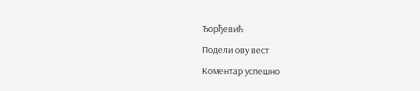Ђорђевић
Подели ову вест
Комeнтар успeшно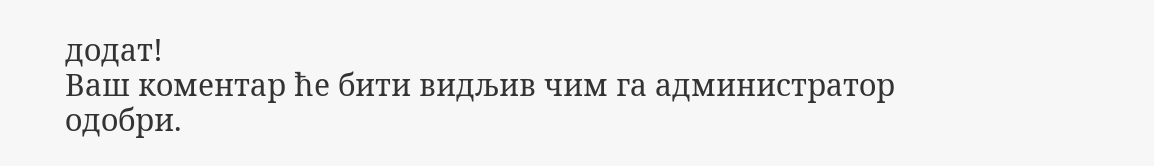додат!
Ваш комeнтар ћe бити видљив чим га администратор одобри.